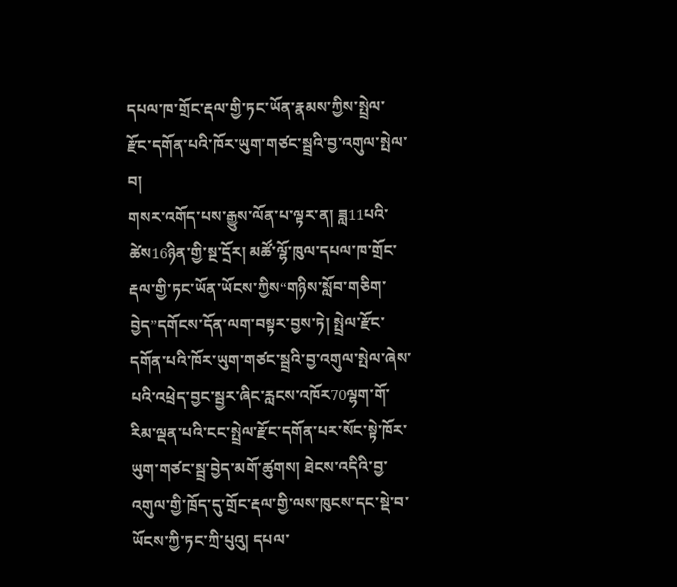དཔལ་ཁ་གྲོང་རྡལ་གྱི་ཏང་ཡོན་རྣམས་ཀྱིས་སྤྲེལ་རྫོང་དགོན་པའི་ཁོར་ཡུག་གཙང་སྦྲའི་བྱ་འགུལ་སྤེལ་བ།
གསར་འགོད་པས་རྒྱུས་ལོན་པ་ལྟར་ན། ཟླ11པའི་ཚེས16ཉིན་གྱི་སྔ་དྲོར། མཚོ་ལྷོ་ཁུལ་དཔལ་ཁ་གྲོང་རྡལ་གྱི་ཏང་ཡོན་ཡོངས་ཀྱིས“གཉིས་སློབ་གཅིག་བྱེད”དགོངས་དོན་ལག་བསྟར་བྱས་ཏེ། སྤྲེལ་རྫོང་དགོན་པའི་ཁོར་ཡུག་གཙང་སྦྲའི་བྱ་འགུལ་སྤེལ་ཞེས་པའི་འཕྲེད་བྱང་སྦྱར་ཞིང་རླངས་འཁོར70ལྷག་གོ་རིམ་ལྡན་པའི་ངང་སྤྲེལ་རྫོང་དགོན་པར་སོང་སྟེ་ཁོར་ཡུག་གཙང་སྦྲ་བྱེད་མགོ་ཚུགས། ཐེངས་འདིའི་བྱ་འགུལ་གྱི་ཁྲོད་དུ་གྲོང་རྡལ་གྱི་ལས་ཁུངས་དང་སྡེ་བ་ཡོངས་ཀྱི་ཏང་ཀྲི་པུའུ། དཔལ་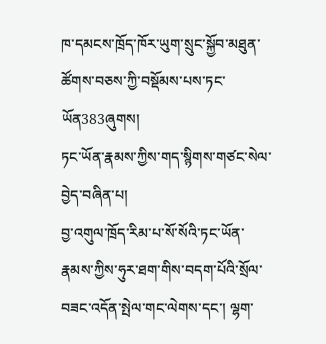ཁ་དམངས་ཁྲོད་ཁོར་ཡུག་སྲུང་སྐྱོབ་མཐུན་ཚོགས་བཅས་ཀྱི་བསྡོམས་པས་ཏང་ཡོན383ཞུགས།
ཏང་ཡོན་རྣམས་ཀྱིས་གད་སྙིགས་གཙང་སེལ་བྱེད་བཞིན་པ།
བྱ་འགུལ་ཁྲོད་རིམ་པ་སོ་སོའི་ཏང་ཡོན་རྣམས་ཀྱིས་ཧུར་ཐག་གིས་བདག་པོའི་སྲོལ་བཟང་འདོན་སྤེལ་གང་ལེགས་དང་། ལྷག་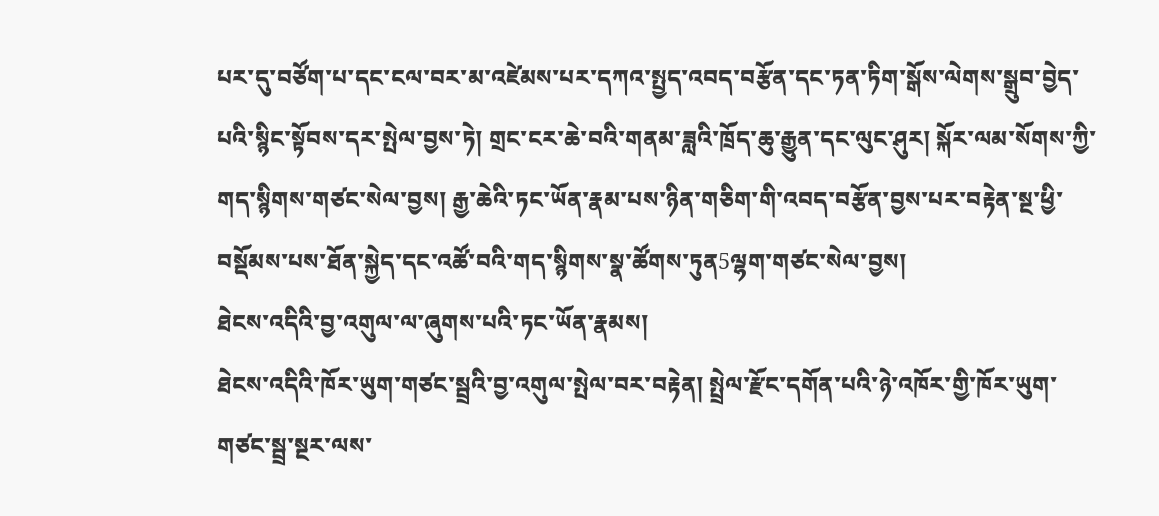པར་དུ་བཙོག་པ་དང་ངལ་བར་མ་འཛེམས་པར་དཀའ་སྤྱད་འབད་བརྩོན་དང་ཏན་ཏིག་སྒོས་ལེགས་སྒྲུབ་བྱེད་པའི་སྙིང་སྟོབས་དར་སྤེལ་བྱས་ཏེ། གྲང་ངར་ཆེ་བའི་གནམ་ཟླའི་ཁྲོད་ཆུ་རྒྱུན་དང་ལུང་ཤུར། སྐོར་ལམ་སོགས་ཀྱི་གད་སྙིགས་གཙང་སེལ་བྱས། རྒྱ་ཆེའི་ཏང་ཡོན་རྣམ་པས་ཉིན་གཅིག་གི་འབད་བརྩོན་བྱས་པར་བརྟེན་སྔ་ཕྱི་བསྡོམས་པས་ཐོན་སྐྱེད་དང་འཚོ་བའི་གད་སྙིགས་སྣ་ཚོགས་ཏུན5ལྷག་གཙང་སེལ་བྱས།
ཐེངས་འདིའི་བྱ་འགུལ་ལ་ཞུགས་པའི་ཏང་ཡོན་རྣམས།
ཐེངས་འདིའི་ཁོར་ཡུག་གཙང་སྦྲའི་བྱ་འགུལ་སྤེལ་བར་བརྟེན། སྤྲེལ་རྫོང་དགོན་པའི་ཉེ་འཁོར་གྱི་ཁོར་ཡུག་གཙང་སྦྲ་སྔར་ལས་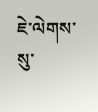ཇེ་ལེགས་སུ་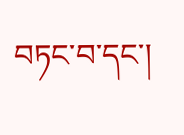བཏང་བ་དང་།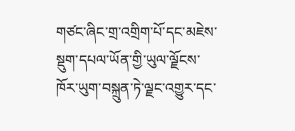གཙང་ཞིང་གྲ་འགྲིག་པོ་དང་མཇེས་སྡུག་དཔལ་ཡོན་གྱི་ཡུལ་ལྗོངས་ཁོར་ཡུག་བསྐྲུན་ཏེ་ལྗང་འགྱུར་དང་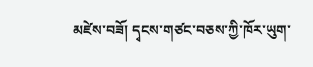མཛེས་བཟོ། དྭངས་གཙང་བཅས་ཀྱི་ཁོར་ཡུག་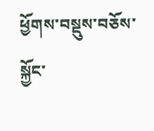ཕྱོགས་བསྡུས་བཅོས་སྐྱོང་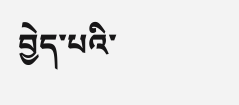བྱེད་པའི་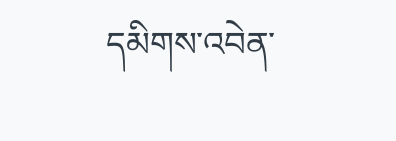དམིགས་འབེན་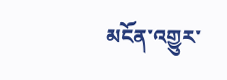མངོན་འགྱུར་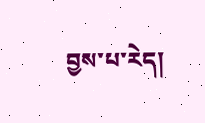བྱས་པ་རེད།